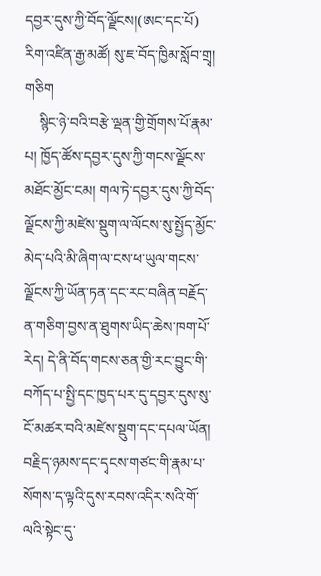དབྱར་དུས་ཀྱི་བོད་ལྗོངས།(ཨང་དང་པོ)
རིག་འཛིན་རྒྱ་མཚོ། སུ་ཇ་བོད་ཁྱིམ་སློབ་གྲྭ།
གཅིག
    སྙིང་ཉེ་བའི་བརྩེ་ལྡན་གྱི་གྲོགས་པོ་རྣམ་པ། ཁྱོད་ཚོས་དབྱར་དུས་ཀྱི་གངས་ལྗོངས་མཐོང་མྱོང་ངམ། གལ་ཏེ་དབྱར་དུས་ཀྱི་བོད་ལྗོངས་ཀྱི་མཛེས་སྡུག་ལ་ལོངས་སུ་སྤྱོད་མྱོང་མེད་པའི་མི་ཞིག་ལ་ངས་ཕ་ཡུལ་གངས་ལྗོངས་ཀྱི་ཡོན་ཏན་དང་རང་བཞིན་བརྗོད་ན་གཅིག་བྱས་ན་ཐུགས་ཡིད་ཆེས་ཁག་པོ་རེད། དེ་ནི་བོད་གངས་ཅན་གྱི་རང་བྱུང་གི་བཀོད་པ་སྤྱི་དང་ཁྱད་པར་དུ་དབྱར་དུས་སུ་ངོ་མཚར་བའི་མཛེས་སྡུག་དང་དཔལ་ཡོན། བརྗིད་ཉམས་དང་དྭངས་གཙང་གི་རྣམ་པ་སོགས་ད་ལྟའི་དུས་རབས་འདིར་སའི་གོ་ལའི་སྟེང་དུ་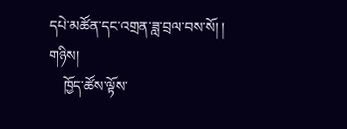དཔེ་མཚོན་དང་འགྲན་ཟླ་བྲལ་བས་སོ། །
གཉིས།
    ཁྱོད་ཚོས་ལྟོས་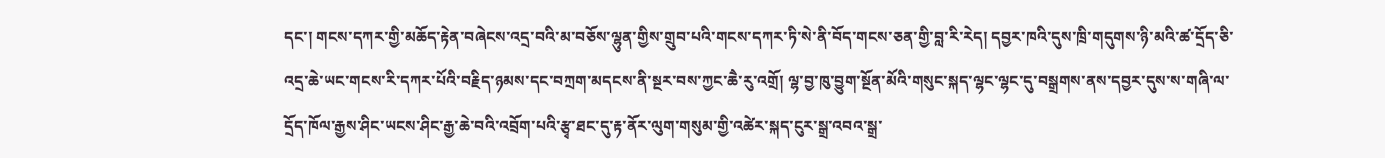དང་། གངས་དཀར་གྱི་མཆོད་རྟེན་བཞེངས་འདྲ་བའི་མ་བཅོས་ལྷུན་གྱིས་གྲུབ་པའི་གངས་དཀར་ཏི་སེ་ནི་བོད་གངས་ཅན་གྱི་བླ་རི་རེད། དབྱར་ཁའི་དུས་ཁྲི་གདུགས་ཉི་མའི་ཚ་དྲོད་ཅི་འདྲ་ཆེ་ཡང་གངས་རི་དཀར་པོའི་བརྗིད་ཉམས་དང་བཀྲག་མདངས་ནི་སྔར་བས་ཀྱང་ཆཻ་རུ་འགྲོ། ལྷ་བྱ་ཁུ་བྱུག་སྔོན་མོའི་གསུང་སྐད་ལྷང་ལྷང་དུ་བསྒྲགས་ནས་དབྱར་དུས་ས་གཞི་ལ་དྲོད་ཁོལ་རྒྱས་ཤིང་ཡངས་ཤིང་རྒྱ་ཆེ་བའི་འབྲོག་པའི་རྩྭ་ཐང་དུ་རྟ་ནོར་ལུག་གསུམ་གྱི་འཚེར་སྐད་ངུར་སྒྲ་འབའ་སྒྲ་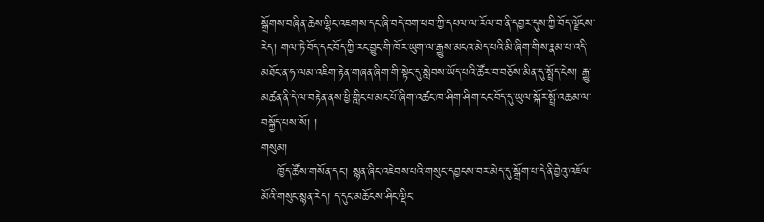སྒྲོགས་བཞིན་ཆེས་ལྷིང་འཇགས་དང་ཞི་བདེ་བག་ཕབ་ཀྱི་དཔལ་ལ་རོལ་བ་ནི་དབྱར་དུས་ཀྱི་བོད་ལྗོངས་རེད། གལ་ཏེ་བོད་དང་བོད་ཀྱི་རང་བྱུང་གི་ཁོར་ཡུག་ལ་རྒྱུས་མངའ་མེད་པའི་མི་ཞིག་གིས་རྣམ་པ་འདི་མཐོང་ན་ཧ་ལམ་འཇིག་རྟེན་གཞན་ཞིག་གི་སྟེང་དུ་སླེབས་ཡོད་པའི་ཚོར་བ་བཅོས་མིན་དུ་སྤྲོད་ངེས། རྒྱུ་མཚན་ནི་དེ་ལ་བརྟེན་ནས་ཕྱི་གླིང་པ་མང་པོ་ཞིག་འཚང་ཁ་ཤིག་ཤིག་ངང་བོད་དུ་ཡུལ་སྐོར་སྤྲོ་འཆམ་ལ་བསྐྱོད་པས་སོ། །
གསུམ།
    ཁྱོད་ཚོས་གསོན་དང་། སྙན་ཞིང་འཇེབས་པའི་གསུང་དབྱངས་བར་མེད་དུ་སྒྲོག་པ་དེ་ནི་བྱེའུ་འཇོལ་མོའི་གསུང་སྙན་རེད། ད་དུང་མཆོངས་ཤིང་ལྡིང་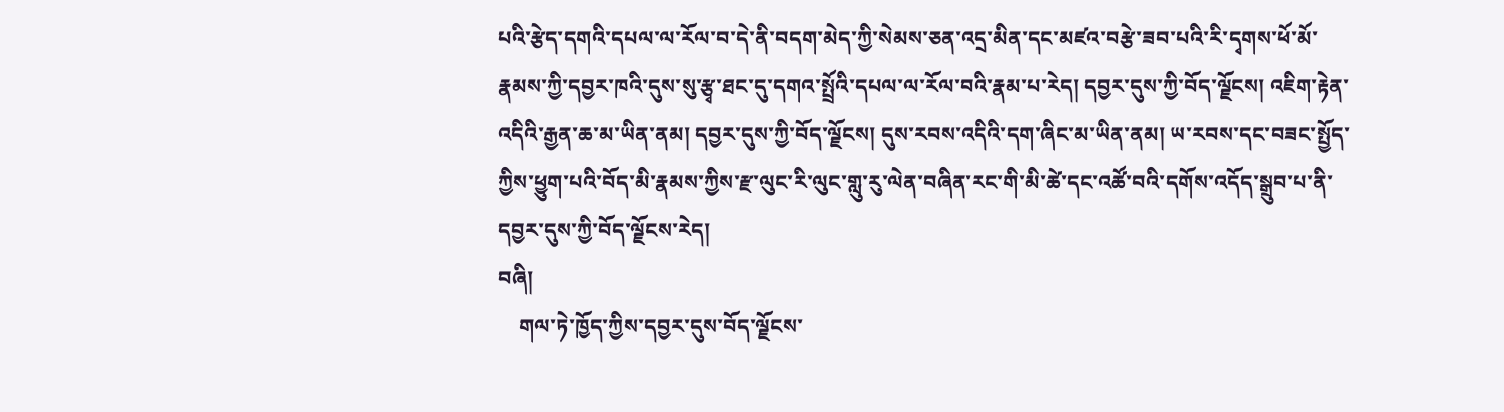པའི་རྩེད་དགའི་དཔལ་ལ་རོལ་བ་དེ་ནི་བདག་མེད་ཀྱི་སེམས་ཅན་འདྲ་མིན་དང་མཛའ་བརྩེ་ཟབ་པའི་རི་དྭགས་ཕོ་མོ་རྣམས་ཀྱི་དབྱར་ཁའི་དུས་སུ་རྩྭ་ཐང་དུ་དགའ་སྤྲོའི་དཔལ་ལ་རོལ་བའི་རྣམ་པ་རེད། དབྱར་དུས་ཀྱི་བོད་ལྗོངས། འཇིག་རྟེན་འདིའི་རྒྱན་ཆ་མ་ཡིན་ནམ། དབྱར་དུས་ཀྱི་བོད་ལྗོངས། དུས་རབས་འདིའི་དག་ཞིང་མ་ཡིན་ནམ། ཡ་རབས་དང་བཟང་སྤྱོད་ཀྱིས་ཕྱུག་པའི་བོད་མི་རྣམས་ཀྱིས་རྫ་ལུང་རི་ལུང་གླུ་རུ་ལེན་བཞིན་རང་གི་མི་ཚེ་དང་འཚོ་བའི་དགོས་འདོད་སྒྲུབ་པ་ནི་དབྱར་དུས་ཀྱི་བོད་ལྗོངས་རེད།
བཞི།
    གལ་ཏེ་ཁྱོད་ཀྱིས་དབྱར་དུས་བོད་ལྗོངས་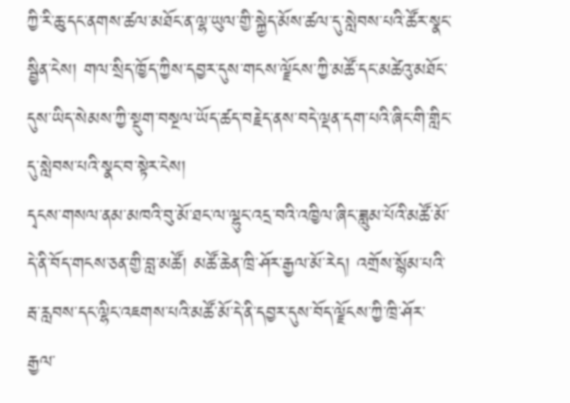ཀྱི་རི་ཆུ་དང་ནགས་ཚལ་མཐོང་ན་ལྷ་ཡུལ་གྱི་སྐྱེད་མོས་ཚལ་དུ་སླེབས་པའི་ཚོར་སྣང་སྦྱིན་ངེས། གལ་སྲིད་ཁྱོད་ཀྱིས་དབྱར་དུས་གངས་ལྗོངས་ཀྱི་མཚོ་དང་མཚེའུ་མཐོང་དུས་ཡིད་སེམས་ཀྱི་སྡུག་བསྔལ་ཡོད་ཚད་བརྗེད་ནས་བདེ་ལྡན་དག་པའི་ཞིང་གི་གླིང་དུ་སླེབས་པའི་སྣང་བ་སྟེར་ངེས།
དྭངས་གསལ་ནམ་མཁའི་བུ་མོ་ཐང་ལ་ལྷུང་འདྲ་བའི་འཁྱིལ་ཞིང་ཟླུམ་པོའི་མཚོ་མོ་དེ་ནི་བོད་གངས་ཅན་གྱི་བླ་མཚོ། མཚོ་ཆེན་ཁྲི་ཤོར་རྒྱལ་མོ་རེད། འགྲོས་སྙོམ་པའི་རྦ་རླབས་དང་ལྷིང་འཇགས་པའི་མཚོ་མོ་དེ་ནི་དབྱར་དུས་བོད་ལྗོངས་ཀྱི་ཁྲི་ཤོར་རྒྱལ་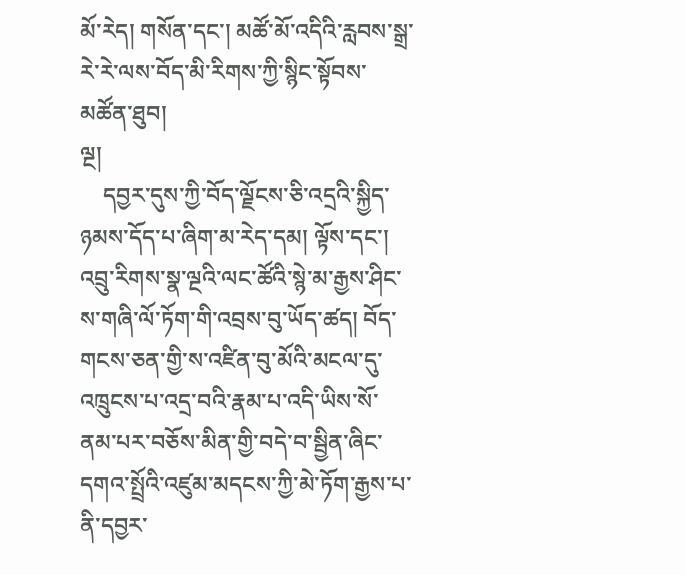མོ་རེད། གསོན་དང་། མཚོ་མོ་འདིའི་རླབས་སྒྲ་རེ་རེ་ལས་བོད་མི་རིགས་ཀྱི་སྙིང་སྟོབས་མཚོན་ཐུབ།
ལྔ།
    དབྱར་དུས་ཀྱི་བོད་ལྗོངས་ཅི་འདྲའི་སྐྱིད་ཉམས་དོད་པ་ཞིག་མ་རེད་དམ། ལྟོས་དང་། འབྲུ་རིགས་སྣ་ལྔའི་ལང་ཚོའི་སྙེ་མ་རྒྱས་ཤིང་ས་གཞི་ལོ་ཏོག་གི་འབྲས་བུ་ཡོད་ཚད། བོད་གངས་ཅན་གྱི་ས་འཛིན་བུ་མོའི་མངལ་དུ་འཁྲུངས་པ་འདྲ་བའི་རྣམ་པ་འདི་ཡིས་སོ་ནམ་པར་བཅོས་མིན་གྱི་བདེ་བ་སྦྱིན་ཞིང་དགའ་སྤྲོའི་འཛུམ་མདངས་ཀྱི་མེ་ཏོག་རྒྱས་པ་ནི་དབྱར་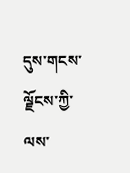དུས་གངས་ལྗོངས་ཀྱི་ལས་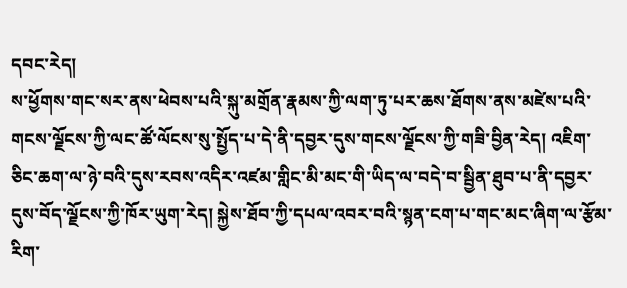དབང་རེད།
ས་ཕྱོགས་གང་སར་ནས་ཕེབས་པའི་སྐུ་མགྲོན་རྣམས་ཀྱི་ལག་ཏུ་པར་ཆས་ཐོགས་ནས་མཛེས་པའི་གངས་ལྗོངས་ཀྱི་ལང་ཚོ་ལོངས་སུ་སྤྱོད་པ་དེ་ནི་དབྱར་དུས་གངས་ལྗོངས་ཀྱི་གཟི་བྱིན་རེད། འཇིག་ཅིང་ཆག་ལ་ཉེ་བའི་དུས་རབས་འདིར་འཛམ་གླིང་མི་མང་གི་ཡིད་ལ་བདེ་བ་སྦྱིན་ཐུབ་པ་ནི་དབྱར་དུས་བོད་ལྗོངས་ཀྱི་ཁོར་ཡུག་རེད། སྐྱེས་ཐོབ་ཀྱི་དཔལ་འབར་བའི་སྙན་ངག་པ་གང་མང་ཞིག་ལ་རྩོམ་རིག་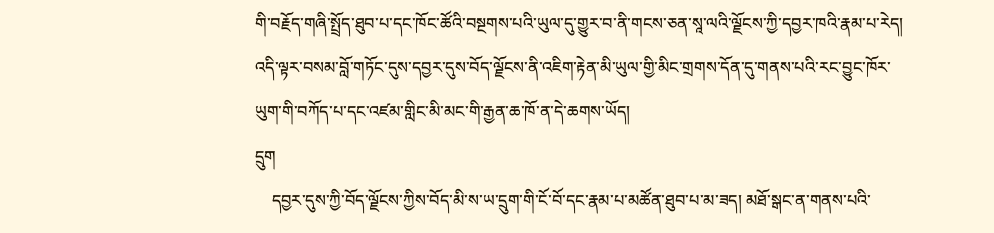གི་བརྗོད་གཞི་སྤྲོད་ཐུབ་པ་དང་ཁོང་ཚོའི་བསྔགས་པའི་ཡུལ་དུ་གྱུར་བ་ནི་གངས་ཅན་སཱ་ལའི་ལྗོངས་ཀྱི་དབྱར་ཁའི་རྣམ་པ་རེད།
འདི་ལྟར་བསམ་བློ་གཏོང་དུས་དབྱར་དུས་བོད་ལྗོངས་ནི་འཇིག་རྟེན་མི་ཡུལ་གྱི་མིང་གྲགས་དོན་དུ་གནས་པའི་རང་བྱུང་ཁོར་ཡུག་གི་བཀོད་པ་དང་འཛམ་གླིང་མི་མང་གི་རྒྱན་ཆ་ཁོ་ན་དེ་ཆགས་ཡོད།
དྲུག
    དབྱར་དུས་ཀྱི་བོད་ལྗོངས་ཀྱིས་བོད་མི་ས་ཡ་དྲུག་གི་ངོ་བོ་དང་རྣམ་པ་མཚོན་ཐུབ་པ་མ་ཟད། མཐོ་སྒང་ན་གནས་པའི་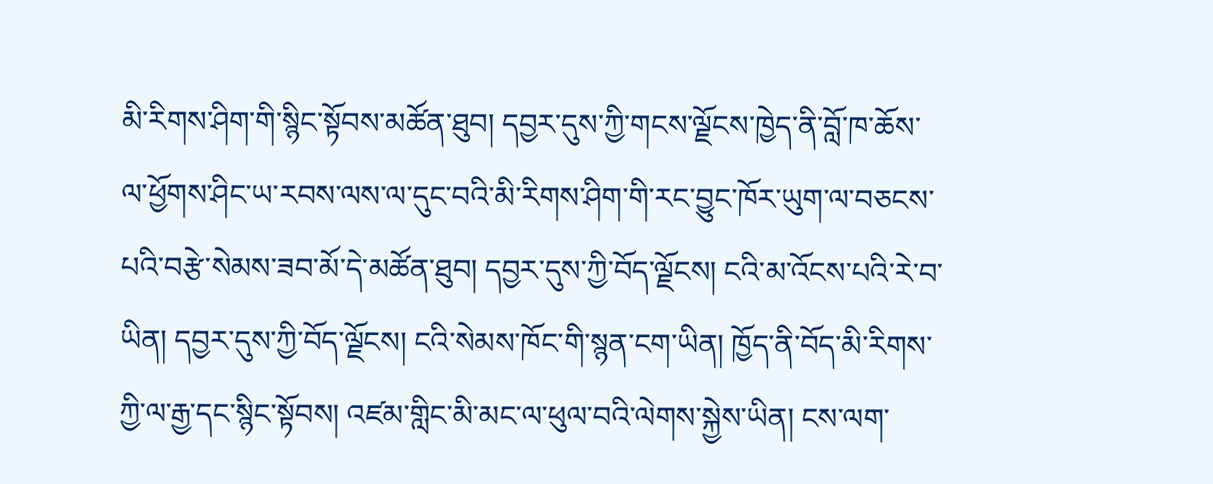མི་རིགས་ཤིག་གི་སྙིང་སྟོབས་མཚོན་ཐུབ། དབྱར་དུས་ཀྱི་གངས་ལྗོངས་ཁྱེད་ནི་བློ་ཁ་ཆོས་ལ་ཕྱོགས་ཤིང་ཡ་རབས་ལས་ལ་དུང་བའི་མི་རིགས་ཤིག་གི་རང་བྱུང་ཁོར་ཡུག་ལ་བཅངས་པའི་བརྩེ་སེམས་ཟབ་མོ་དེ་མཚོན་ཐུབ། དབྱར་དུས་ཀྱི་བོད་ལྗོངས། ངའི་མ་འོངས་པའི་རེ་བ་ཡིན། དབྱར་དུས་ཀྱི་བོད་ལྗོངས། ངའི་སེམས་ཁོང་གི་སྙན་ངག་ཡིན། ཁྱོད་ནི་བོད་མི་རིགས་ཀྱི་ལ་རྒྱ་དང་སྙིང་སྟོབས། འཛམ་གླིང་མི་མང་ལ་ཕུལ་བའི་ལེགས་སྐྱེས་ཡིན། ངས་ལག་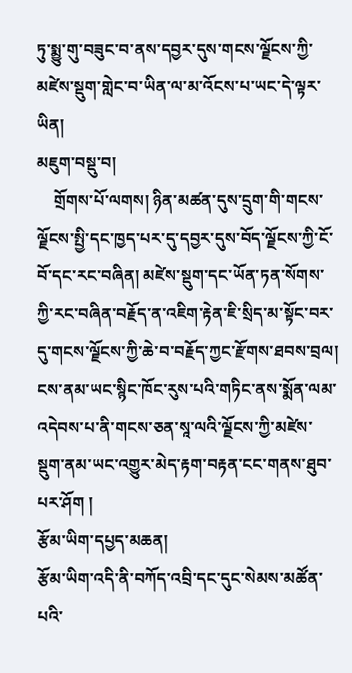ཏུ་སྨྱུ་གུ་བཟུང་བ་ནས་དབྱར་དུས་གངས་ལྗོངས་ཀྱི་མཛེས་སྡུག་གླེང་བ་ཡིན་ལ་མ་འོངས་པ་ཡང་དེ་ལྟར་ཡིན།
མཇུག་བསྡུ་བ།
    གྲོགས་པོ་ལགས། ཉིན་མཚན་དུས་དྲུག་གི་གངས་ལྗོངས་སྤྱི་དང་ཁྱད་པར་དུ་དབྱར་དུས་བོད་ལྗོངས་ཀྱི་ངོ་བོ་དང་རང་བཞིན། མཛེས་སྡུག་དང་ཡོན་ཏན་སོགས་ཀྱི་རང་བཞིན་བརྗོད་ན་འཇིག་རྟེན་ཇི་སྲིད་མ་སྟོང་བར་དུ་གངས་ལྗོངས་ཀྱི་ཆེ་བ་བརྗོད་ཀྱང་རྫོགས་ཐབས་བྲལ། ངས་ནམ་ཡང་སྙིང་ཁོང་རུས་པའི་གཏིང་ནས་སྨོན་ལམ་འདེབས་པ་ནི་གངས་ཅན་སཱ་ལའི་ལྗོངས་ཀྱི་མཛེས་སྡུག་ནམ་ཡང་འགྱུར་མེད་རྟག་བརྟན་ངང་གནས་ཐུབ་པར་ཤོག །
རྩོམ་ཡིག་དཔྱད་མཆན།
རྩོམ་ཡིག་འདི་ནི་བཀོད་འབྲི་དང་དུང་སེམས་མཚོན་པའི་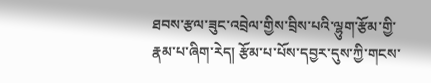ཐབས་རྩལ་ཟུང་འབྲེལ་གྱིས་བྲིས་པའི་ལྷུག་རྩོམ་གྱི་རྣམ་པ་ཞིག་རེད། རྩོམ་པ་པོས་དབྱར་དུས་ཀྱི་གངས་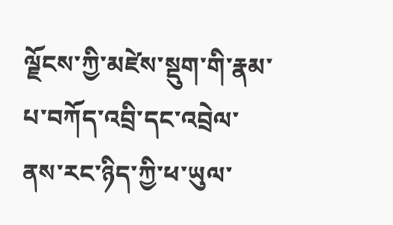ལྗོངས་ཀྱི་མཛེས་སྡུག་གི་རྣམ་པ་བཀོད་འབྲི་དང་འབྲེལ་ནས་རང་ཉིད་ཀྱི་ཕ་ཡུལ་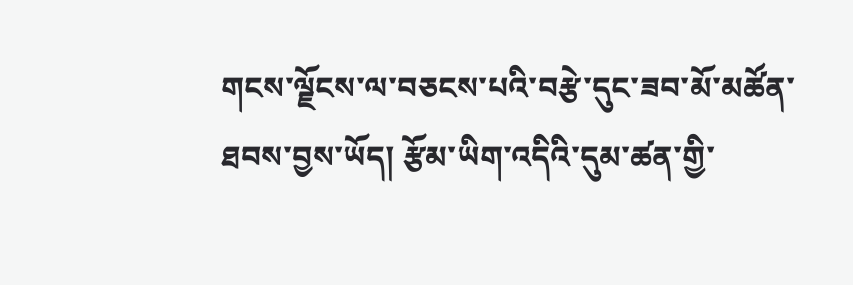གངས་ལྗོངས་ལ་བཅངས་པའི་བརྩེ་དུང་ཟབ་མོ་མཚོན་ཐབས་བྱས་ཡོད། རྩོམ་ཡིག་འདིའི་དུམ་ཚན་གྱི་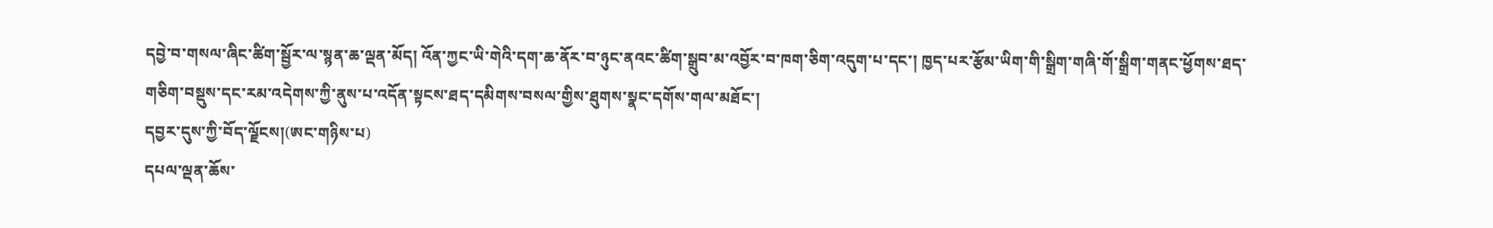དབྱེ་བ་གསལ་ཞིང་ཚིག་སྦྱོར་ལ་སྙན་ཆ་ལྡན་མོད། འོན་ཀྱང་ཡི་གེའི་དག་ཆ་ནོར་བ་ཉུང་ནའང་ཚིག་སྒྲུབ་མ་འབྱོར་བ་ཁག་ཅིག་འདུག་པ་དང་། ཁྱད་པར་རྩོམ་ཡིག་གི་སྒྲིག་གཞི་གོ་སྒྲིག་གནང་ཕྱོགས་ཐད་གཅིག་བསྡུས་དང་རམ་འདེགས་ཀྱི་ནུས་པ་འདོན་སྟངས་ཐད་དམིགས་བསལ་གྱིས་ཐུགས་སྣང་དགོས་གལ་མཐོང་།
དབྱར་དུས་ཀྱི་བོད་ལྗོངས།(ཨང་གཉིས་པ)
དཔལ་ལྡན་ཆོས་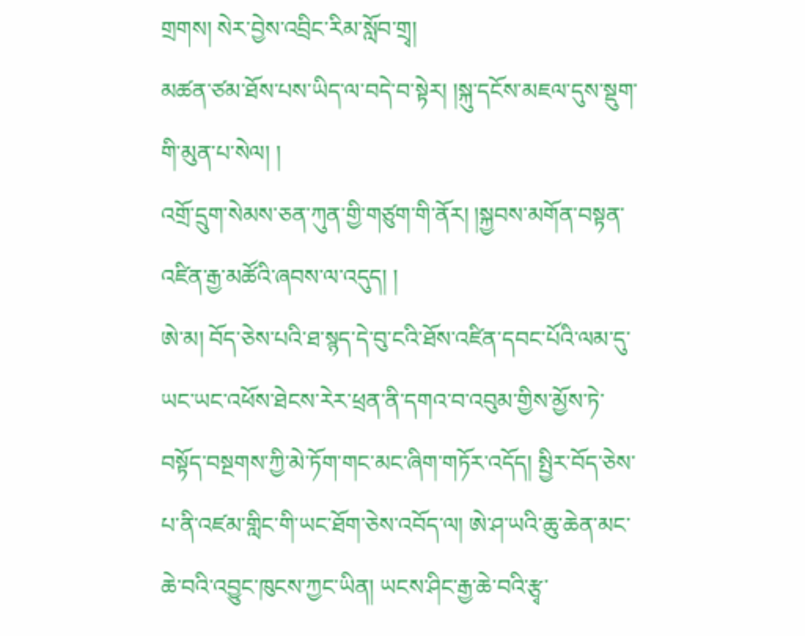གྲགས། སེར་བྱེས་འབྲིང་རིམ་སློབ་གྲྭ།
མཚན་ཙམ་ཐོས་པས་ཡིད་ལ་བདེ་བ་སྟེར། །སྐུ་དངོས་མཇལ་དུས་སྡུག་གི་མུན་པ་སེལ། །
འགྲོ་དྲུག་སེམས་ཅན་ཀུན་གྱི་གཙུག་གི་ནོར། །སྐྱབས་མགོན་བསྟན་འཛིན་རྒྱ་མཚོའི་ཞབས་ལ་འདུད། །
ཨེ་མ། བོད་ཅེས་པའི་ཐ་སྙད་དེ་བུ་ངའི་ཐོས་འཛིན་དབང་པོའི་ལམ་དུ་ཡང་ཡང་འཕོས་ཐེངས་རེར་ཕྲན་ནི་དགའ་བ་འབུམ་གྱིས་མྱོས་ཏེ་བསྟོད་བསྔགས་ཀྱི་མེ་ཏོག་གང་མང་ཞིག་གཏོར་འདོད། སྤྱིར་བོད་ཅེས་པ་ནི་འཛམ་གླིང་གི་ཡང་ཐོག་ཅེས་འབོད་ལ། ཨེ་ཤ་ཡའི་ཆུ་ཆེན་མང་ཆེ་བའི་འབྱུང་ཁུངས་ཀྱང་ཡིན། ཡངས་ཤིང་རྒྱ་ཆེ་བའི་རྩྭ་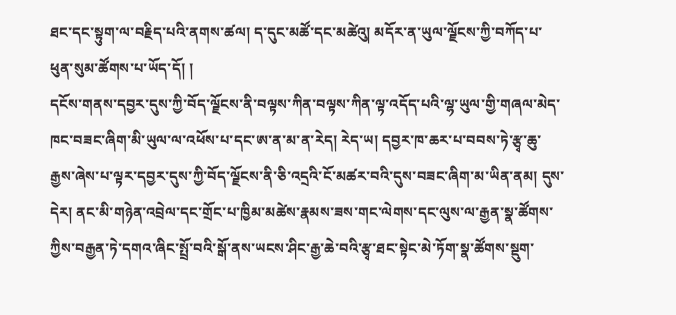ཐང་དང་སྟུག་ལ་བརྗིད་པའི་ནགས་ཚལ། ད་དུང་མཚོ་དང་མཚེའུ། མདོར་ན་ཡུལ་ལྗོངས་ཀྱི་བཀོད་པ་ཕུན་སུམ་ཚོགས་པ་ཡོད་དོ། །
དངོས་གནས་དབྱར་དུས་ཀྱི་བོད་ལྗོངས་ནི་བལྟས་ཀིན་བལྟས་ཀིན་ལྟ་འདོད་པའི་ལྷ་ཡུལ་གྱི་གཞལ་མེད་ཁང་བཟང་ཞིག་མི་ཡུལ་ལ་འཕོས་པ་དང་ཨ་ན་མ་ན་རེད། རེད་ཡ། དབྱར་ཁ་ཆར་པ་བབས་ཏེ་རྩྭ་ཆུ་རྒྱས་ཞེས་པ་ལྟར་དབྱར་དུས་ཀྱི་བོད་ལྗོངས་ནི་ཅི་འདྲའི་ངོ་མཚར་བའི་དུས་བཟང་ཞིག་མ་ཡིན་ནམ། དུས་དེར། ནང་མི་གཉེན་འབྲེལ་དང་གྲོང་པ་ཁྱིམ་མཚེས་རྣམས་ཟས་གང་ལེགས་དང་ལུས་ལ་རྒྱན་སྣ་ཚོགས་ཀྱིས་བརྒྱན་ཏེ་དགའ་ཞིང་སྤྲོ་བའི་སྒོ་ནས་ཡངས་ཤིང་རྒྱ་ཆེ་བའི་རྩྭ་ཐང་སྟེང་མེ་ཏོག་སྣ་ཚོགས་སྡུག་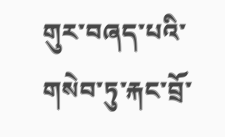གུར་བཞད་པའི་གསེབ་ཏུ་རྐང་བྲོ་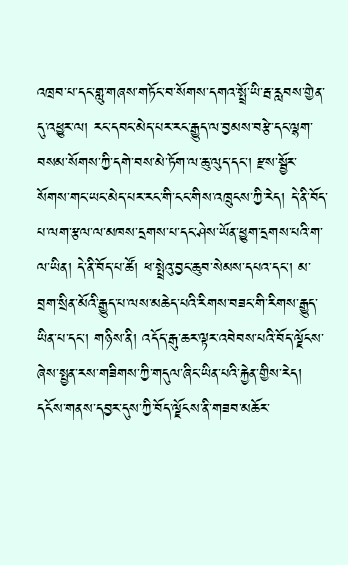འཁྲབ་པ་དང་གླུ་གཞས་གཏོང་བ་སོགས་དགའ་སྤྲོ་ཡི་རྦ་རླབས་གྱེན་དུ་འཕྱུར་ལ། རང་དབང་མེད་པར་རང་རྒྱུད་ལ་བྱམས་བརྩེ་དང་ལྷག་བསམ་སོགས་ཀྱི་དགེ་བས་མེ་ཏོག་ལ་ཆུ་ལུད་དང་། རྫས་སྦྱོར་སོགས་གང་ཡང་མེད་པར་རང་གི་ངང་གིས་འཁྲུངས་ཀྱི་རེད། དེ་ནི་བོད་པ་ལག་རྩལ་ལ་མཁས་དྲགས་པ་དང་ཤེས་ཡོན་ཕྱུག་དྲགས་པའི་ག་ལ་ཡིན། དེ་ནི་བོད་པ་ཚོ། ཕ་སྤྲེའུ་བྱང་ཆུབ་སེམས་དཔའ་དང་། མ་བྲག་སྲིན་མོའི་རྒྱུད་པ་ལས་མཆེད་པའི་རིགས་བཟང་གི་རིགས་རྒྱུད་ཡིན་པ་དང་། གཉིས་ནི། འདོད་རྒུ་ཆར་ལྟར་འབེབས་པའི་བོད་ལྗོངས་ཞེས་སྤྱན་རས་གཟིགས་ཀྱི་གདུལ་ཞིང་ཡིན་པའི་རྐྱེན་གྱིས་རེད།
དངོས་གནས་དབྱར་དུས་ཀྱི་བོད་ལྗོངས་ནི་གཟབ་མཆོར་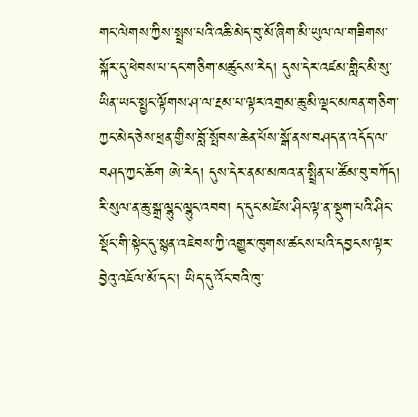གང་ལེགས་ཀྱིས་སྤྲས་པའི་འཆི་མེད་བུ་མོ་ཞིག་མི་ཡུལ་ལ་གཟིགས་སྐོར་དུ་ཕེབས་པ་དང་གཅིག་མཚུངས་རེད། དུས་དེར་འཛམ་གླིང་མི་སུ་ཡིན་ཡང་སྤྱང་ལྟོགས་ཤ་ལ་རྔམ་པ་ལྟར་འགྲམ་ཆུ་མི་ལྡང་མཁན་གཅིག་ཀྱང་མེད་ཅེས་ཕྲན་གྱིས་བློ་སྤོབས་ཆེན་པོས་སྒོ་ནས་བཤད་ན་འདོད་ལ་བཤད་ཀྱང་ཆོག ཨེ་རེད། དུས་དེར་ནམ་མཁའ་ན་སྤྲིན་པ་ཚོམ་བུ་བཀོད། རི་སུལ་ན་ཆུ་སྒྲ་ལྷུང་ལྷུང་འབབ། ད་དུང་མཛེས་ཤིང་ལྟ་ན་སྡུག་པའི་ཤིང་སྡོང་གི་སྟེང་དུ་སྙན་འཇེབས་ཀྱི་འགྱུར་ཁུགས་ཚངས་པའི་དབྱངས་ལྟར་བྱེའུ་འཇོལ་མོ་དང་། ཡིད་དུ་འོང་བའི་ཁུ་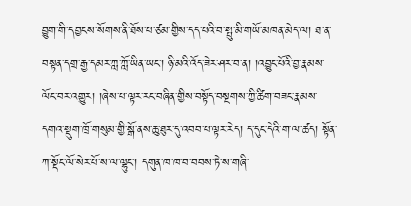བྱུག་གི་དབྱངས་སོགས་ནི་ཐོས་པ་ཙམ་གྱིས་དད་པའི་བ་སྤུ་མི་གཡོ་མཁན་མེད་ལ། ཐ་ན་བསྟན་དགྲ་རྒྱ་དམར་ཀླ་ཀློ་ཡིན་ཡང་། ཉི་མའི་འོད་ཟེར་ཤར་བ་ན། །འབྱུང་པོའི་བྱ་རྣམས་ལོང་བར་འགྱུར། །ཞེས་པ་ལྟར་རང་བཞིན་གྱིས་བསྟོད་བསྔགས་ཀྱི་ཚིག་བཟང་རྣམས་དགའ་སྡུག་ཁྲོ་གསུམ་གྱི་སྒོ་ནས་ཆུ་ཐུར་དུ་འབབ་པ་ལྟར་རེད། ད་དུང་དེའི་ག་ལ་ཚད། སྟོན་ཀ་སྡོང་ལོ་སེར་པོ་ས་ལ་ལྷུང་། དགུན་ཁ་ཁ་བ་བབས་ཏེ་ས་གཞི་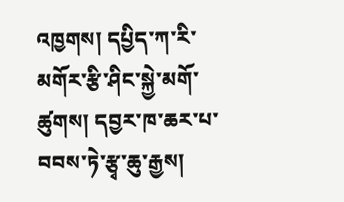འཁྱགས། དཔྱིད་ཀ་རི་མགོར་རྩི་ཤིང་སྐྱེ་མགོ་ཚུགས། དབྱར་ཁ་ཆར་པ་བབས་ཏེ་རྩྭ་ཆུ་རྒྱས།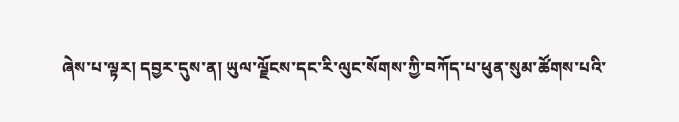ཞེས་པ་ལྟར། དབྱར་དུས་ན། ཡུལ་ལྗོངས་དང་རི་ལུང་སོགས་ཀྱི་བཀོད་པ་ཕུན་སུམ་ཚོགས་པའི་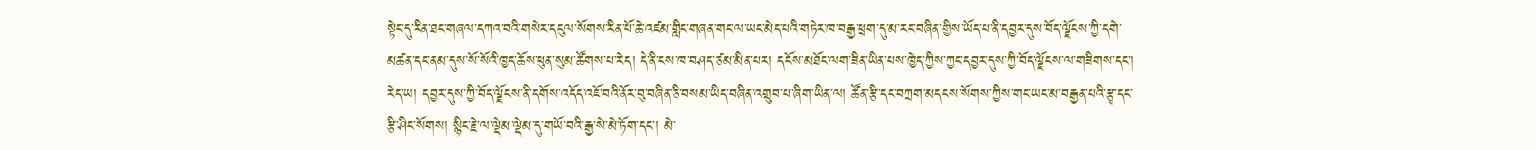སྟེང་དུ་རིན་ཐང་གཞལ་དཀའ་བའི་གསེར་དངུལ་སོགས་རིན་པོ་ཆེ་འཛམ་གླིང་གཞན་གང་ལ་ཡང་མེད་པའི་གཏེར་ཁ་བརྒྱ་ཕྲག་དུ་མ་རང་བཞིན་གྱིས་ཡོད་པ་ནི་དབྱར་དུས་བོད་ལྗོངས་ཀྱི་དགེ་མཚན་དང་ནམ་དུས་སོ་སོའི་ཁྱད་ཆོས་ཕུན་སུམ་ཚོགས་པ་རེད། དེ་ནི་ངས་ཁ་བཤད་ཙམ་མིན་པར། དངོས་མཐོང་ལག་ཟིན་ཡིན་པས་ཁྱེད་ཀྱིས་ཀྱང་དབྱར་དུས་ཀྱི་བོད་ལྗོངས་ལ་གཟིགས་དང་། རེད་ཡ། དབྱར་དུས་ཀྱི་བོད་ལྗོངས་ནི་དགོས་འདོད་འཇོ་བའི་ནོར་བུ་བཞིན་ཅི་བསམ་ཡིད་བཞིན་འགྲུབ་པ་ཞིག་ཡིན་ལ། ཚོན་རྩི་དང་བཀྲག་མདངས་སོགས་ཀྱིས་གང་ཡང་མ་བརྒྱན་པའི་རྩྭ་དང་རྩི་ཤིང་སོགས། སྙིང་རྗེ་ལ་ལྡེམ་ལྡེམ་དུ་གཡོ་བའི་རྒྱ་སེ་མེ་ཏོག་དང་། མེ་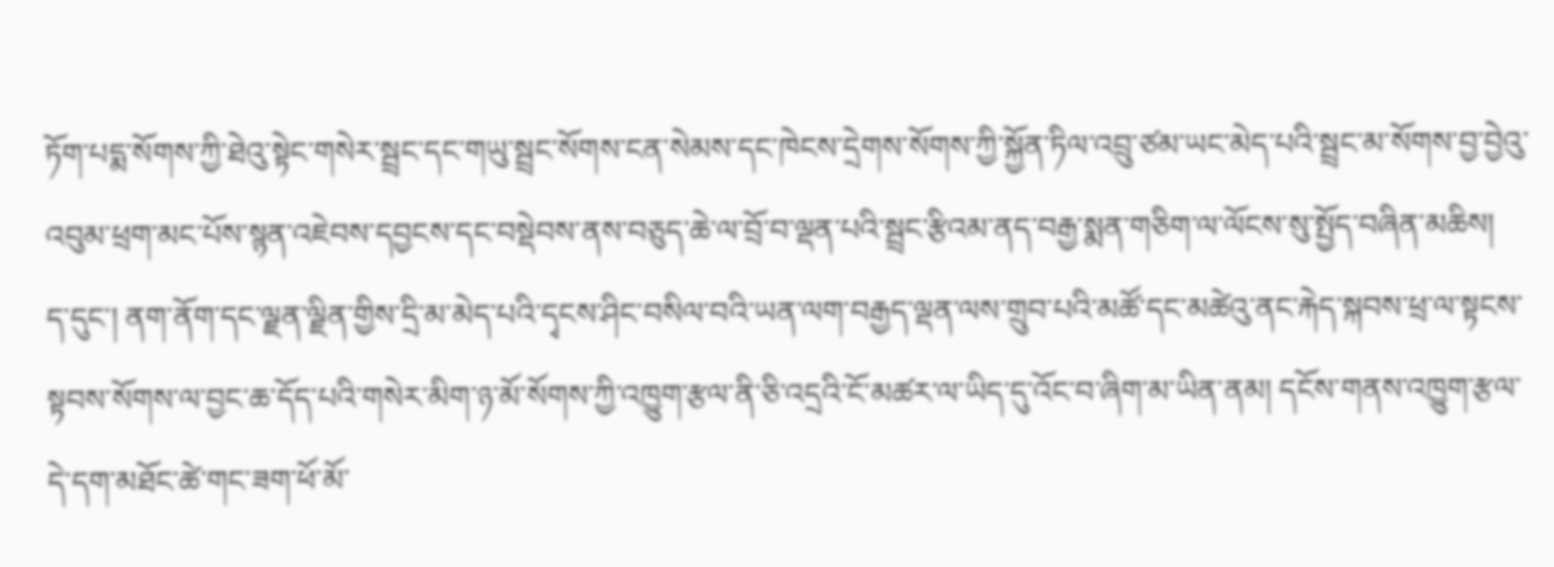ཏོག་པདྨ་སོགས་ཀྱི་ཐེའུ་སྟེང་གསེར་སྦྲང་དང་གཡུ་སྦྲང་སོགས་ངན་སེམས་དང་ཁེངས་དྲེགས་སོགས་ཀྱི་སྐྱོན་ཏིལ་འབྲུ་ཙམ་ཡང་མེད་པའི་སྦྲང་མ་སོགས་བྱ་བྱེའུ་འབུམ་ཕྲག་མང་པོས་སྙན་འཇེབས་དབྱངས་དང་བསྡེབས་ནས་བཅུད་ཆེ་ལ་བྲོ་བ་ལྡན་པའི་སྦྲང་རྩིའམ་ནད་བརྒྱ་སྨན་གཅིག་ལ་ལོངས་སུ་སྤྱོད་བཞིན་མཆིས།
ད་དུང་། ནག་ནོག་དང་ལྗན་ལྗིན་གྱིས་དྲི་མ་མེད་པའི་དྭངས་ཤིང་བསིལ་བའི་ཡན་ལག་བརྒྱད་ལྡན་ལས་གྲུབ་པའི་མཚོ་དང་མཚེའུ་ནང་རྐེད་སྐབས་ཕྲ་ལ་སྟངས་སྟབས་སོགས་ལ་བྱང་ཆ་དོད་པའི་གསེར་མིག་ཉ་མོ་སོགས་ཀྱི་འཁྱུག་རྩལ་ནི་ཅི་འདྲའི་ངོ་མཚར་ལ་ཡིད་དུ་འོང་བ་ཞིག་མ་ཡིན་ནམ། དངོས་གནས་འཁྱུག་རྩལ་དེ་དག་མཐོང་ཚེ་གང་ཟག་ཕོ་མོ་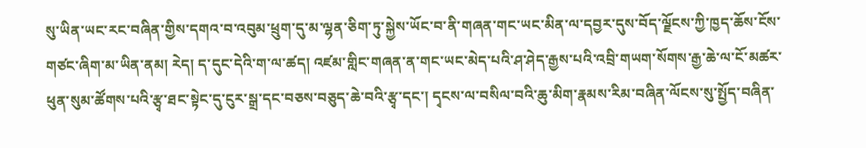སུ་ཡིན་ཡང་རང་བཞིན་གྱིས་དགའ་བ་འབུམ་ཕྲུག་དུ་མ་ལྷན་ཅིག་ཏུ་སྐྱེས་ཡོང་བ་ནི་གཞན་གང་ཡང་མིན་ལ་དབྱར་དུས་བོད་ལྗོངས་ཀྱི་ཁྱད་ཆོས་ངོས་གཙང་ཞིག་མ་ཡིན་ནམ། རེད། ད་དུང་དེའི་ག་ལ་ཚད། འཛམ་གླིང་གཞན་ན་གང་ཡང་མེད་པའི་ཤ་ཤེད་རྒྱས་པའི་འབྲི་གཡག་སོགས་རྒྱ་ཆེ་ལ་ངོ་མཚར་ཕུན་སུམ་ཚོགས་པའི་རྩྭ་ཐང་སྟེང་དུ་ངུར་སྒྲ་དང་བཅས་བཅུད་ཆེ་བའི་རྩྭ་དང་། དྭངས་ལ་བསིལ་བའི་ཆུ་མིག་རྣམས་རིམ་བཞིན་ལོངས་སུ་སྤྱོད་བཞིན་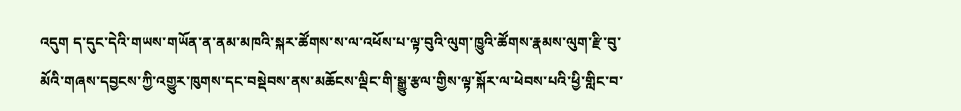འདུག ད་དུང་དེའི་གཡས་གཡོན་ན་ནམ་མཁའི་སྐར་ཚོགས་ས་ལ་འཕོས་པ་ལྟ་བུའི་ལུག་ཁྱུའི་ཚོགས་རྣམས་ལུག་རྫི་བུ་མོའི་གཞས་དབྱངས་ཀྱི་འགྱུར་ཁུགས་དང་བསྡེབས་ནས་མཆོངས་ལྡིང་གི་སྒྱུ་རྩལ་གྱིས་ལྟ་སྐོར་ལ་ཕེབས་པའི་ཕྱི་གླིང་བ་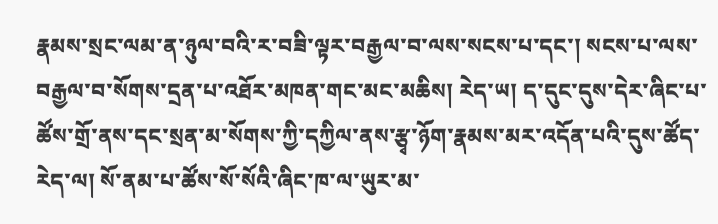རྣམས་སྲང་ལམ་ན་ཉུལ་བའི་ར་བཟི་ལྟར་བརྒྱལ་བ་ལས་སངས་པ་དང་། སངས་པ་ལས་བརྒྱལ་བ་སོགས་དྲན་པ་འཐོར་མཁན་གང་མང་མཆིས། རེད་ཡ། ད་དུང་དུས་དེར་ཞིང་པ་ཚོས་གྲོ་ནས་དང་སྲན་མ་སོགས་ཀྱི་དཀྱིལ་ནས་རྩྭ་ཉོག་རྣམས་མར་འདོན་པའི་དུས་ཚོད་རེད་ལ། སོ་ནམ་པ་ཚོས་སོ་སོའི་ཞིང་ཁ་ལ་ཡུར་མ་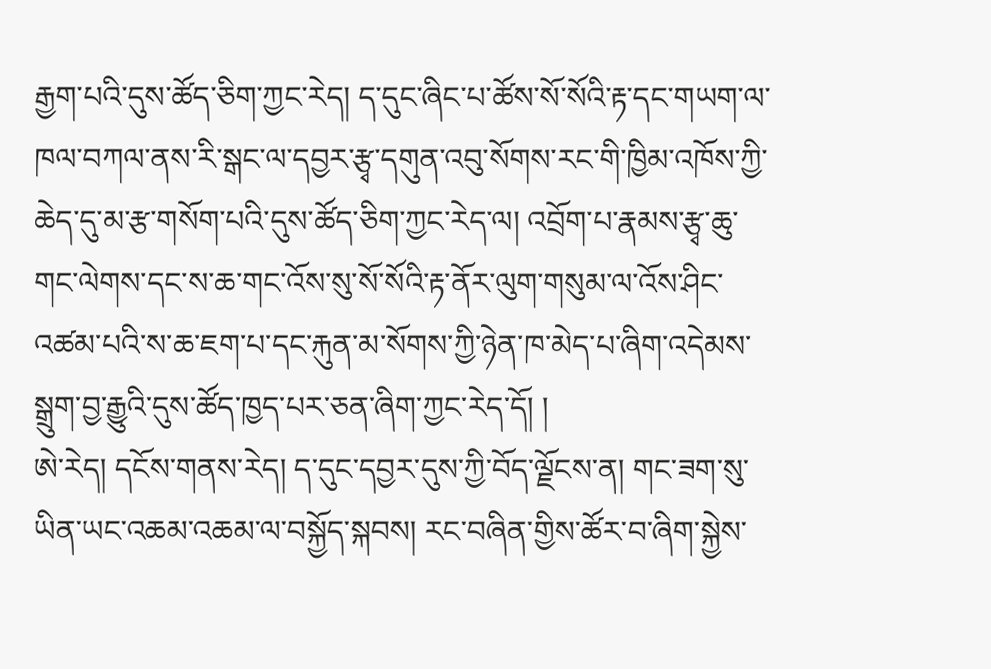རྒྱག་པའི་དུས་ཚོད་ཅིག་ཀྱང་རེད། ད་དུང་ཞིང་པ་ཚོས་སོ་སོའི་རྟ་དང་གཡག་ལ་ཁལ་བཀལ་ནས་རི་སྒང་ལ་དབྱར་རྩྭ་དགུན་འབུ་སོགས་རང་གི་ཁྱིམ་འཁོས་ཀྱི་ཆེད་དུ་མ་རྩ་གསོག་པའི་དུས་ཚོད་ཅིག་ཀྱང་རེད་ལ། འབྲོག་པ་རྣམས་རྩྭ་ཆུ་གང་ལེགས་དང་ས་ཆ་གང་འོས་སུ་སོ་སོའི་རྟ་ནོར་ལུག་གསུམ་ལ་འོས་ཤིང་འཚམ་པའི་ས་ཆ་ཇག་པ་དང་རྐུན་མ་སོགས་ཀྱི་ཉེན་ཁ་མེད་པ་ཞིག་འདེམས་སྒྲུག་བྱ་རྒྱུའི་དུས་ཚོད་ཁྱད་པར་ཅན་ཞིག་ཀྱང་རེད་དོ། །
ཨེ་རེད། དངོས་གནས་རེད། ད་དུང་དབྱར་དུས་ཀྱི་བོད་ལྗོངས་ན། གང་ཟག་སུ་ཡིན་ཡང་འཆམ་འཆམ་ལ་བསྐྱོད་སྐབས། རང་བཞིན་གྱིས་ཚོར་བ་ཞིག་སྐྱེས་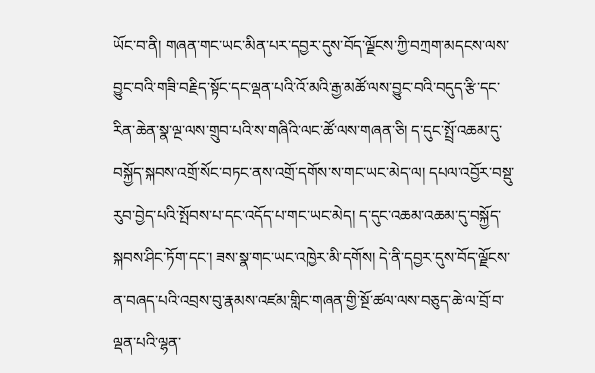ཡོང་བ་ནི། གཞན་གང་ཡང་མིན་པར་དབྱར་དུས་བོད་ལྗོངས་ཀྱི་བཀྲག་མདངས་ལས་བྱུང་བའི་གཟི་བརྗིད་སྟོང་དང་ལྡན་པའི་འོ་མའི་རྒྱ་མཚོ་ལས་བྱུང་བའི་བདུད་རྩི་དང་རིན་ཆེན་སྣ་ལྔ་ལས་གྲུབ་པའི་ས་གཞིའི་ལང་ཚོ་ལས་གཞན་ཅི། ད་དུང་སྤྲོ་འཆམ་དུ་བསྐྱོད་སྐབས་འགྲོ་སོང་བཏང་ནས་འགྲོ་དགོས་ས་གང་ཡང་མེད་ལ། དཔལ་འབྱོར་བསྡུ་རུབ་བྱེད་པའི་སྤོབས་པ་དང་འདོད་པ་གང་ཡང་མེད། ད་དུང་འཆམ་འཆམ་དུ་བསྐྱོད་སྐབས་ཤིང་ཏོག་དང་། ཟས་སྣ་གང་ཡང་འཁྱེར་མི་དགོས། དེ་ནི་དབྱར་དུས་བོད་ལྗོངས་ན་བཞད་པའི་འབྲས་བུ་རྣམས་འཛམ་གླིང་གཞན་གྱི་སྔོ་ཚལ་ལས་བཅུད་ཆེ་ལ་བྲོ་བ་ལྡན་པའི་ལྷན་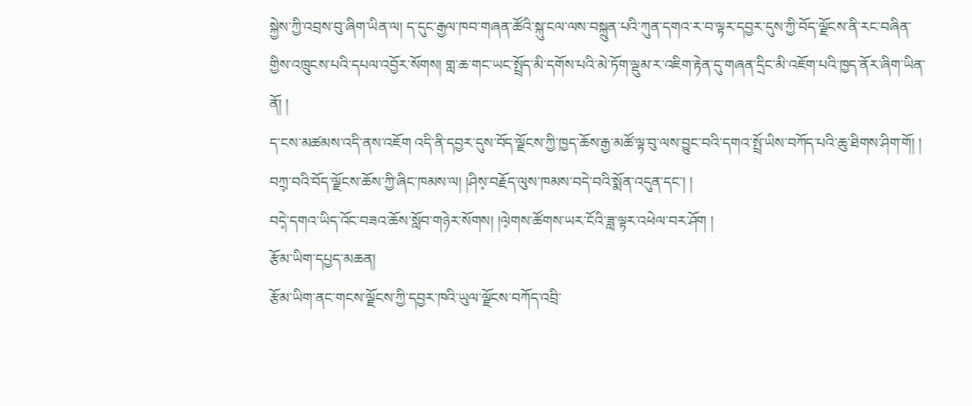སྐྱེས་ཀྱི་འབྲས་བུ་ཞིག་ཡིན་ལ། ད་དུང་རྒྱལ་ཁབ་གཞན་ཚོའི་སྐུ་ངལ་ལས་བསྐྲུན་པའི་ཀུན་དགའ་ར་བ་ལྟར་དབྱར་དུས་ཀྱི་བོད་ལྗོངས་ནི་རང་བཞིན་གྱིས་འཁྲུངས་པའི་དཔལ་འབྱོར་སོགས། གླ་ཆ་གང་ཡང་སྤྲོད་མི་དགོས་པའི་མེ་ཏོག་ལྡུམ་ར་འཇིག་རྟེན་དུ་གཞན་དྲིང་མི་འཇོག་པའི་ཁྱད་ནོར་ཞིག་ཡིན་ནོ། །
ད་ངས་མཚམས་འདི་ནས་འཇོག འདི་ནི་དབྱར་དུས་བོད་ལྗོངས་ཀྱི་ཁྱད་ཆོས་རྒྱ་མཚོ་ལྟ་བུ་ལས་བྱུང་བའི་དགའ་སྤྲོ་ཡིས་བཀོད་པའི་ཆུ་ཐིགས་ཤིག་གོ། །
བཀྲ༷་བའི་བོད་ལྗོངས་ཆོས་ཀྱི་ཞིང་ཁམས་ལ། །ཤིས༷་བརྗོད་ལུས་ཁམས་བདེ་བའི་སྨོན་འདུན་དང་། །
བདེ༷་དགའ་ཡིད་འོང་བཟའ་ཆོས་སློབ་གཉེར་སོགས། །ལེ༷གས་ཚོགས་ཡར་ངོའི་ཟླ་ལྟར་འཕེལ་བར་ཤོག །
རྩོམ་ཡིག་དཔྱད་མཆན།
རྩོམ་ཡིག་ནང་གངས་ལྗོངས་ཀྱི་དབྱར་ཁའི་ཡུལ་ལྗོངས་བཀོད་འབྲི་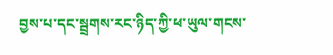བྱས་པ་དང་སྦྲགས་རང་ཉིད་ཀྱི་ཕ་ཡུལ་གངས་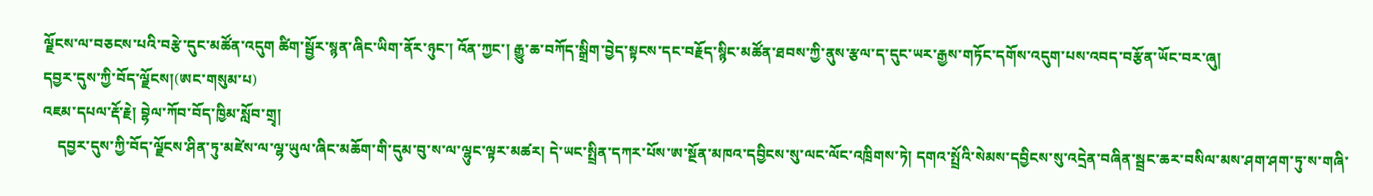ལྗོངས་ལ་བཅངས་པའི་བརྩེ་དུང་མཚོན་འདུག ཚིག་སྦྱོར་སྙན་ཞིང་ཡིག་ནོར་ཉུང་། འོན་ཀྱང་། རྒྱུ་ཆ་བཀོད་སྒྲིག་བྱེད་སྟངས་དང་བརྗོད་སྙིང་མཚོན་ཐབས་ཀྱི་ནུས་རྩལ་ད་དུང་ཡར་རྒྱས་གཏོང་དགོས་འདུག་པས་འབད་བརྩོན་ཡོང་བར་ཞུ།
དབྱར་དུས་ཀྱི་བོད་ལྗོངས།(ཨང་གསུམ་པ)
འཇམ་དཔལ་རྡོ་རྗེ། བྷེལ་ཀོབ་བོད་ཁྱིམ་སློབ་གྲྭ།
    དབྱར་དུས་ཀྱི་བོད་ལྗོངས་ཤིན་ཏུ་མཛེས་ལ་ལྷ་ཡུལ་ཞིང་མཆོག་གི་དུམ་བུ་ས་ལ་ལྷུང་ལྟར་མཚར། དེ་ཡང་སྤྲིན་དཀར་པོས་ཨ་སྔོན་མཁའ་དབྱིངས་སུ་ལང་ལོང་འཁྲིགས་ཏེ། དགའ་སྤྲོའི་སེམས་དབྱིངས་སུ་འདྲེན་བཞིན་སྦྲང་ཆར་བསིལ་མས་ཤག་ཤག་ཏུ་ས་གཞི་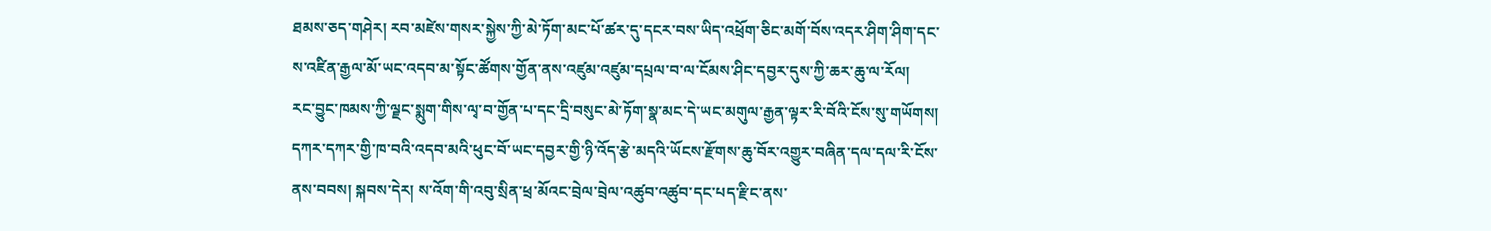ཐམས་ཅད་གཤེར། རབ་མཛེས་གསར་སྐྱེས་ཀྱི་མེ་ཏོག་མང་པོ་ཚར་དུ་དངར་བས་ཡིད་འཕྲོག་ཅིང་མགོ་བོས་འདར་ཤིག་ཤིག་དང་ས་འཛིན་རྒྱལ་མོ་ཡང་འདབ་མ་སྟོང་ཚོགས་གྱོན་ནས་འཛུམ་འཛུམ་དཔྲལ་བ་ལ་ངོམས་ཤིང་དབྱར་དུས་ཀྱི་ཆར་ཆུ་ལ་རོལ།
རང་བྱུང་ཁམས་ཀྱི་ལྗང་སྨུག་གིས་ལྭ་བ་གྱོན་པ་དང་དྲི་བསུང་མེ་ཏོག་སྣ་མང་དེ་ཡང་མགུལ་རྒྱན་ལྟར་རི་བོའི་ངོས་སུ་གཡོགས། དཀར་དཀར་གྱི་ཁ་བའི་འདབ་མའི་ཕུང་བོ་ཡང་དབྱར་གྱི་ཉི་འོད་རྩེ་མདའི་ཡོངས་རྫོགས་ཆུ་བོར་འགྱུར་བཞིན་དལ་དལ་རི་ངོས་ནས་བབས། སྐབས་དེར། ས་འོག་གི་འབུ་སྲིན་ཕྲ་མོའང་བྲེལ་བྲེལ་འཚུབ་འཚུབ་དང་པད་རྫིང་ནས་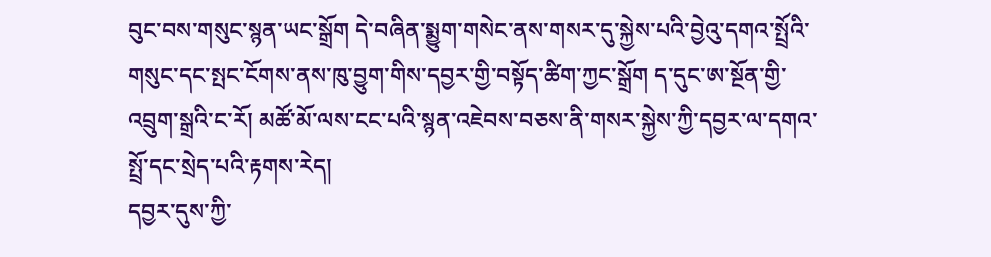བུང་བས་གསུང་སྙན་ཡང་སྒྲོག དེ་བཞིན་སྨྱུག་གསེང་ནས་གསར་དུ་སྐྱེས་པའི་བྱེའུ་དགའ་སྤྲོའི་གསུང་དང་སྤང་ངོགས་ནས་ཁུ་བྱུག་གིས་དབྱར་གྱི་བསྟོད་ཚིག་ཀྱང་སྒྲོག ད་དུང་ཨ་སྔོན་གྱི་འབྲུག་སྒྲའི་ང་རོ། མཚོ་མོ་ལས་ངང་པའི་སྙན་འཇེབས་བཅས་ནི་གསར་སྐྱེས་ཀྱི་དབྱར་ལ་དགའ་སྤྲོ་དང་སྲེད་པའི་རྟགས་རེད།
དབྱར་དུས་ཀྱི་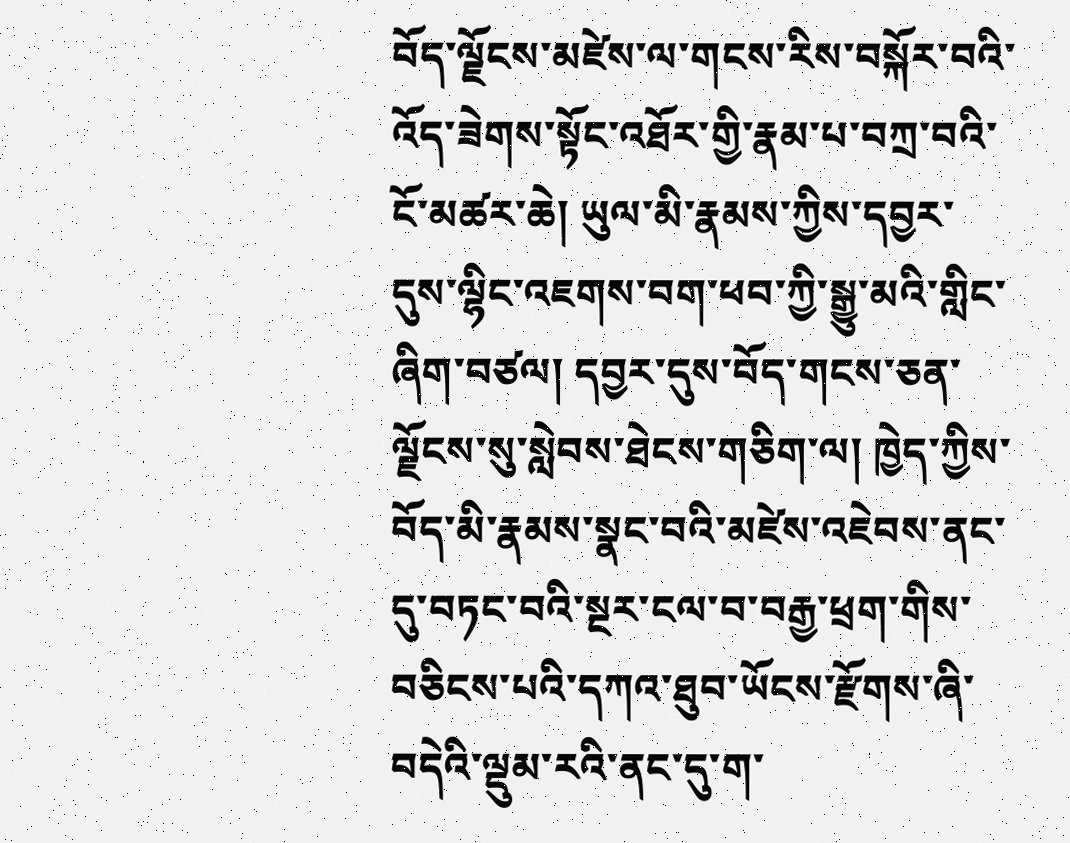བོད་ལྗོངས་མཛེས་ལ་གངས་རིས་བསྐོར་བའི་འོད་ཟེགས་སྟོང་འཐོར་གྱི་རྣམ་པ་བཀྲ་བའི་ངོ་མཚར་ཆེ། ཡུལ་མི་རྣམས་ཀྱིས་དབྱར་དུས་ལྷིང་འཇགས་བག་ཕབ་ཀྱི་སྒྱུ་མའི་གླིང་ཞིག་བཙལ། དབྱར་དུས་བོད་གངས་ཅན་ལྗོངས་སུ་སླེབས་ཐེངས་གཅིག་ལ། ཁྱེད་ཀྱིས་བོད་མི་རྣམས་སྣང་བའི་མཛེས་འཇེབས་ནང་དུ་བཏང་བའི་སྔར་ངལ་བ་བརྒྱ་ཕྲག་གིས་བཅིངས་པའི་དཀའ་ཐུབ་ཡོངས་རྫོགས་ཞི་བདེའི་ལྡུམ་རའི་ནང་དུ་ག་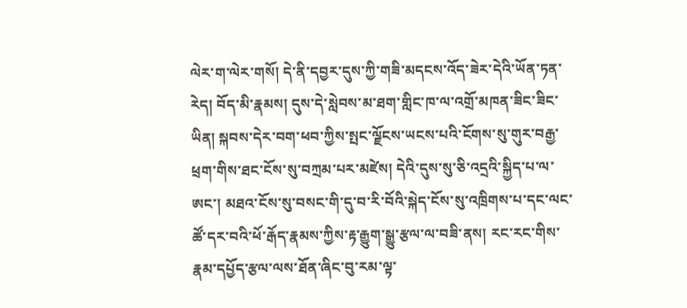ལེར་ག་ལེར་གསོ། དེ་ནི་དབྱར་དུས་ཀྱི་གཟི་མདངས་འོད་ཟེར་དེའི་ཡོན་ཏན་རེད། བོད་མི་རྣམས། དུས་དེ་སླེབས་མ་ཐག་གླིང་ཁ་ལ་འགྲོ་མཁན་ཟིང་ཟིང་ཡིན། སྐབས་དེར་བག་ཕབ་ཀྱིས་སྤང་ལྗོངས་ཡངས་པའི་ངོགས་སུ་གུར་བརྒྱ་ཕྲག་གིས་ཐང་ངོས་སུ་བཀྲམ་པར་མཛེས། དེའི་དུས་སུ་ཅི་འདྲའི་སྐྱིད་པ་ལ་ཨང་། མཐའ་ངོས་སུ་བསང་གི་དུ་བ་རི་བོའི་སྐེད་ངོས་སུ་འཁྲིགས་པ་དང་ལང་ཚོ་དར་བའི་ཕོ་རྒོད་རྣམས་ཀྱིས་རྟ་རྒྱུག་སྒྱུ་རྩལ་ལ་བཟི་ནས། རང་རང་གིས་རྣམ་དཔྱོད་རྩལ་ལས་ཐོན་ཞིང་བུ་རམ་ལྟ་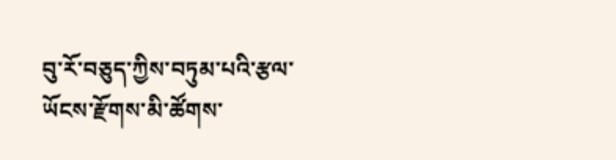བུ་རོ་བཅུད་ཀྱིས་བཏུམ་པའི་རྩལ་ཡོངས་རྫོགས་མི་ཚོགས་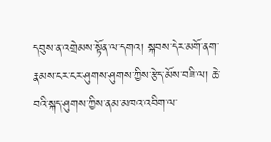དབུས་ན་འགྲེམས་སྟོན་ལ་དགའ། སྐབས་དེར་མགོ་ནག་རྣམས་ངར་ངར་ཤུགས་ཤུགས་ཀྱིས་རྩེད་མོས་བཟི་ལ། ཆེ་བའི་སྐད་ཤུགས་ཀྱིས་ནམ་མཁའ་འབིག་ལ་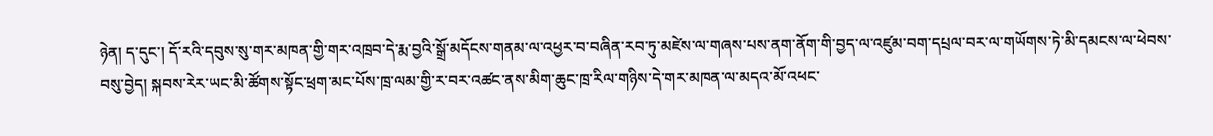ཉེན། ད་དུང་། དོ་རའི་དབུས་སུ་གར་མཁན་གྱི་གར་འཁྲབ་དེ་རྨ་བྱའི་སྒྲོ་མདོངས་གནམ་ལ་འཕྱར་བ་བཞིན་རབ་ཏུ་མཛེས་ལ་གཞས་པས་ནག་ནོག་གི་བྱད་ལ་འཛུམ་བག་དཔྲལ་བར་ལ་གཡོགས་ཏེ་མི་དམངས་ལ་ཕེབས་བསུ་བྱེད། སྐབས་རེར་ཡང་མི་ཚོགས་སྟོང་ཕྲག་མང་པོས་ཁྲ་ལམ་གྱི་ར་བར་འཚང་ནས་མིག་ཆུང་ཁྲ་རིལ་གཉིས་དེ་གར་མཁན་ལ་མདའ་མོ་འཕང་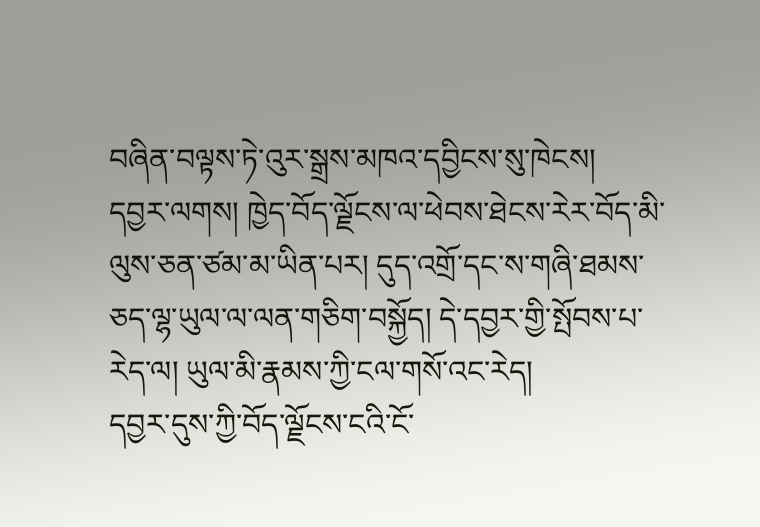བཞིན་བལྟས་ཏེ་འུར་སྒྲས་མཁའ་དབྱིངས་སུ་ཁེངས།
དབྱར་ལགས། ཁྱེད་བོད་ལྗོངས་ལ་ཕེབས་ཐེངས་རེར་བོད་མི་ལུས་ཅན་ཙམ་མ་ཡིན་པར། དུད་འགྲོ་དང་ས་གཞི་ཐམས་ཅད་ལྷ་ཡུལ་ལ་ལན་གཅིག་བསྐྱོད། དེ་དབྱར་གྱི་སྤོབས་པ་རེད་ལ། ཡུལ་མི་རྣམས་ཀྱི་ངལ་གསོ་འང་རེད།
དབྱར་དུས་ཀྱི་བོད་ལྗོངས་ངའི་ངོ་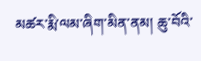མཚར་རྨི་ལམ་ཞིག་མིན་ནམ། ཆུ་བོའི་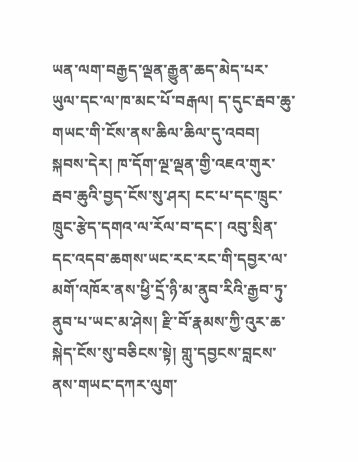ཡན་ལག་བརྒྱད་ལྡན་རྒྱུན་ཆད་མེད་པར་ཡུལ་དང་ལ་ཁ་མང་པོ་བརྒལ། ད་དུང་རྦབ་ཆུ་གཡང་གི་ངོས་ནས་ཆིལ་ཆིལ་དུ་འབབ། སྐབས་དེར། ཁ་དོག་ལྔ་ལྡན་གྱི་འཇའ་གུར་རྦབ་ཆུའི་བྱད་ངོས་སུ་ཤར། ངང་པ་དང་ཁྲུང་ཁྲུང་རྩེད་དགའ་ལ་རོལ་བ་དང་། འབུ་སྲིན་དང་འདབ་ཆགས་ཡང་རང་རང་གི་དབྱར་ལ་མགོ་འཁོར་ནས་ཕྱི་དྲོ་ཉི་མ་ནུབ་རིའི་རྒྱབ་ཏུ་ནུབ་པ་ཡང་མ་ཤེས། རྫི་བོ་རྣམས་ཀྱི་འུར་ཆ་སྐེད་ངོས་སུ་བཅིངས་སྟེ། གླུ་དབྱངས་བླངས་ནས་གཡང་དཀར་ལུག་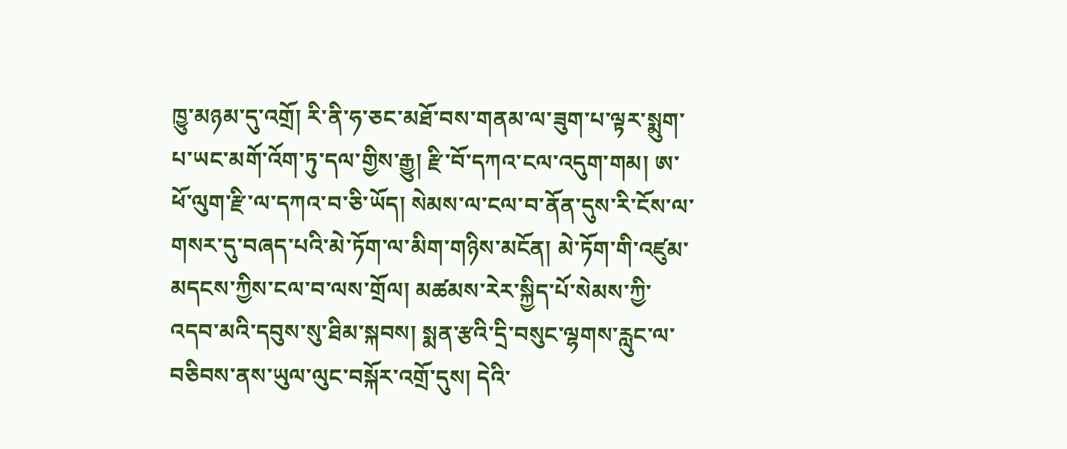ཁྱུ་མཉམ་དུ་འགྲོ། རི་ནི་ཧ་ཅང་མཐོ་བས་གནམ་ལ་ཟུག་པ་ལྟར་སྨུག་པ་ཡང་མགོ་འོག་ཏུ་དལ་གྱིས་རྒྱུ། རྫི་བོ་དཀའ་ངལ་འདུག་གམ། ཨ་ཕོ་ལུག་རྫི་ལ་དཀའ་བ་ཅི་ཡོད། སེམས་ལ་ངལ་བ་ནོན་དུས་རི་ངོས་ལ་གསར་དུ་བཞད་པའི་མེ་ཏོག་ལ་མིག་གཉིས་མངོན། མེ་ཏོག་གི་འཛུམ་མདངས་ཀྱིས་ངལ་བ་ལས་གྲོལ། མཚམས་རེར་སྐྱིད་པོ་སེམས་ཀྱི་འདབ་མའི་དབུས་སུ་ཐིམ་སྐབས། སྨན་རྩའི་དྲི་བསུང་ལྷགས་རླུང་ལ་བཅིབས་ནས་ཡུལ་ལུང་བསྐོར་འགྲོ་དུས། དེའི་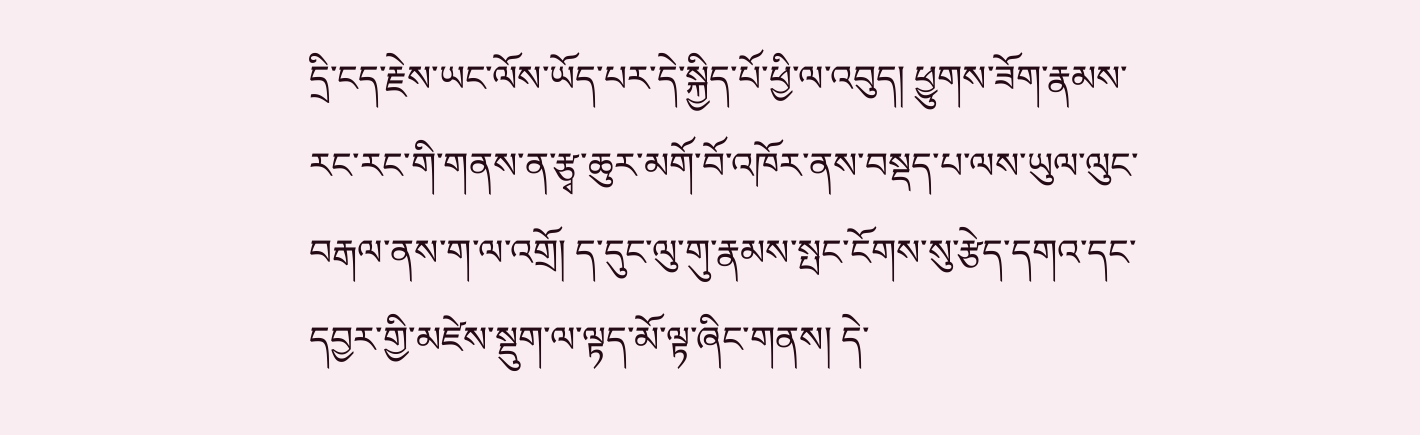དྲི་ངད་རྗེས་ཡང་ལོས་ཡོད་པར་དེ་སྐྱིད་པོ་ཕྱི་ལ་འབུད། ཕྱུགས་ཟོག་རྣམས་རང་རང་གི་གནས་ན་རྩྭ་ཆུར་མགོ་བོ་འཁོར་ནས་བསྡད་པ་ལས་ཡུལ་ལུང་བརྒལ་ནས་ག་ལ་འགྲོ། ད་དུང་ལུ་གུ་རྣམས་སྤང་ངོགས་སུ་རྩེད་དགའ་དང་དབྱར་གྱི་མཛེས་སྡུག་ལ་ལྟད་མོ་ལྟ་ཞིང་གནས། དེ་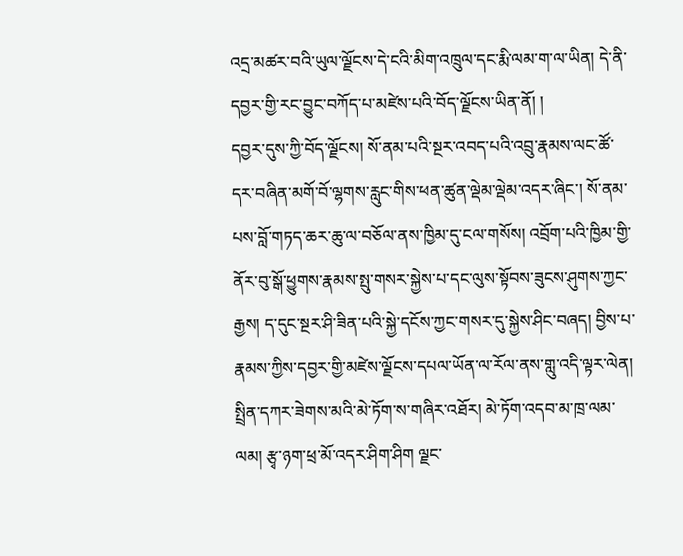འདྲ་མཚར་བའི་ཡུལ་ལྗོངས་དེ་ངའི་མིག་འཁྲུལ་དང་རྨི་ལམ་ག་ལ་ཡིན། དེ་ནི་དབྱར་གྱི་རང་བྱུང་བཀོད་པ་མཛེས་པའི་བོད་ལྗོངས་ཡིན་ནོ། །
དབྱར་དུས་ཀྱི་བོད་ལྗོངས། སོ་ནམ་པའི་སྔར་འབད་པའི་འབྲུ་རྣམས་ལང་ཚོ་དར་བཞིན་མགོ་བོ་ལྷགས་རླུང་གིས་ཕན་ཚུན་ལྡེམ་ལྡེམ་འདར་ཞིང་། སོ་ནམ་པས་བློ་གཏད་ཆར་ཆུ་ལ་བཅོལ་ནས་ཁྱིམ་དུ་ངལ་གསོས། འབྲོག་པའི་ཁྱིམ་གྱི་ནོར་བུ་སྒོ་ཕྱུགས་རྣམས་སྤུ་གསར་སྐྱེས་པ་དང་ལུས་སྟོབས་ཟུངས་ཤུགས་ཀྱང་རྒྱས། ད་དུང་སྔར་ཤི་ཟིན་པའི་སྐྱེ་དངོས་ཀྱང་གསར་དུ་སྐྱེས་ཤིང་བཞད། བྱིས་པ་རྣམས་ཀྱིས་དབྱར་གྱི་མཛེས་ལྗོངས་དཔལ་ཡོན་ལ་རོལ་ནས་གླུ་འདི་ལྟར་ལེན། སྤྲིན་དཀར་ཟེགས་མའི་མེ་ཏོག་ས་གཞིར་འཐོར། མེ་ཏོག་འདབ་མ་ཁྲ་ལམ་ལམ། རྩྭ་ཉག་ཕྲ་མོ་འདར་ཤིག་ཤིག ལྗང་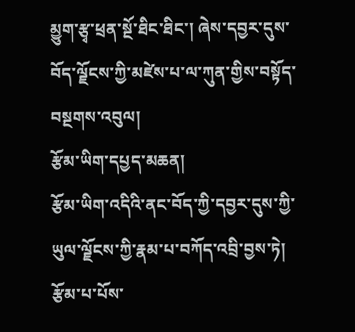མྱུག་རྩྭ་ཕྲན་སྔོ་ཐིང་ཐིང་། ཞེས་དབྱར་དུས་བོད་ལྗོངས་ཀྱི་མཛེས་པ་ལ་ཀུན་གྱིས་བསྟོད་བསྔགས་འབུལ།
རྩོམ་ཡིག་དཔྱད་མཆན།
རྩོམ་ཡིག་འདིའི་ནང་བོད་ཀྱི་དབྱར་དུས་ཀྱི་ཡུལ་ལྗོངས་ཀྱི་རྣམ་པ་བཀོད་འབྲི་བྱས་ཏེ། རྩོམ་པ་པོས་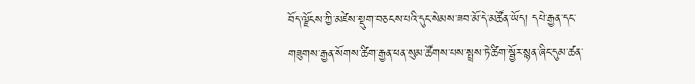བོད་ལྗོངས་ཀྱི་མཛེས་སྡུག་བཅངས་པའི་དུང་སེམས་ཟབ་མོ་དེ་མཚོན་ཡོད། དཔེ་རྒྱན་དང་གཟུགས་རྒྱན་སོགས་ཚིག་རྒྱན་ཕན་སུམ་ཚོགས་པས་སྤྲས་ཏེ་ཚིག་སྦྱོར་སྙན་ཞིང་དུམ་ཚན་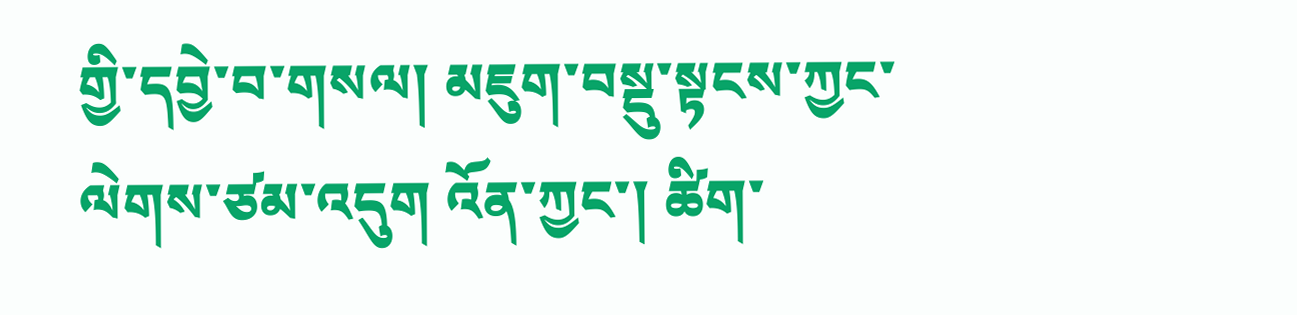གྱི་དབྱེ་བ་གསལ། མཇུག་བསྡུ་སྟངས་ཀྱང་ལེགས་ཙམ་འདུག འོན་ཀྱང་། ཚིག་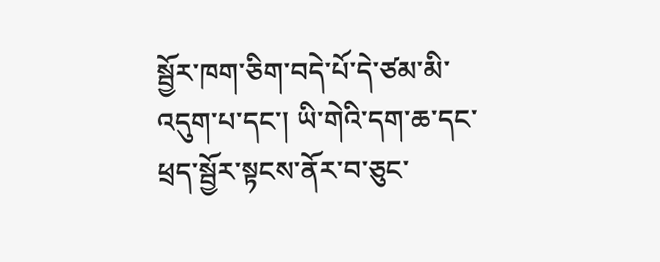སྦྱོར་ཁག་ཅིག་བདེ་པོ་དེ་ཙམ་མི་འདུག་པ་དང་། ཡི་གེའི་དག་ཆ་དང་ཕྲད་སྦྱོར་སྟངས་ནོར་བ་ཅུང་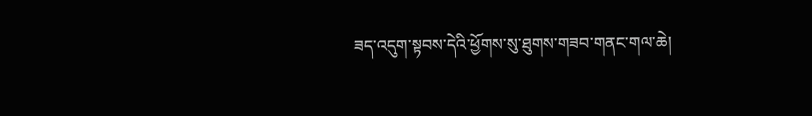ཟད་འདུག་སྟབས་དེའི་ཕྱོགས་སུ་ཐུགས་གཟབ་གནང་གལ་ཆེ།